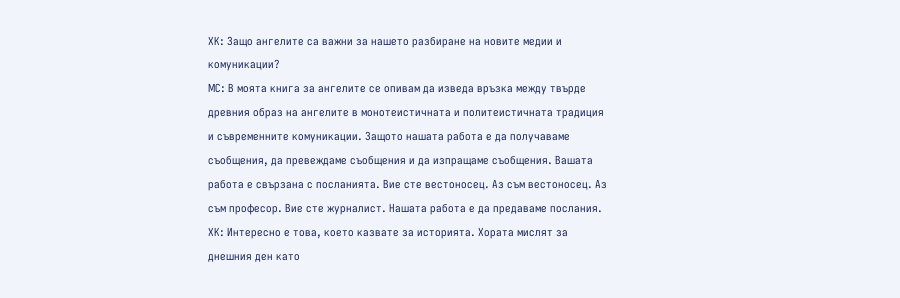ХК: Защо ангелите са важни за нашето разбиране на новите медии и комуникации?
МС: В моята книга за ангелите се опивам да изведа връзка между твърде древния образ на ангелите в монотеистичната и политеистичната традиция и съвременните комуникации. Защото нашата работа е да получаваме съобщения, да превеждаме съобщения и да изпращаме съобщения. Вашата работа е свързана с посланията. Вие сте вестоносец. Аз съм вестоносец. Аз съм професор. Вие сте журналист. Нашата работа е да предаваме послания.
ХК: Интересно е това, което казвате за историята. Хората мислят за днешния ден като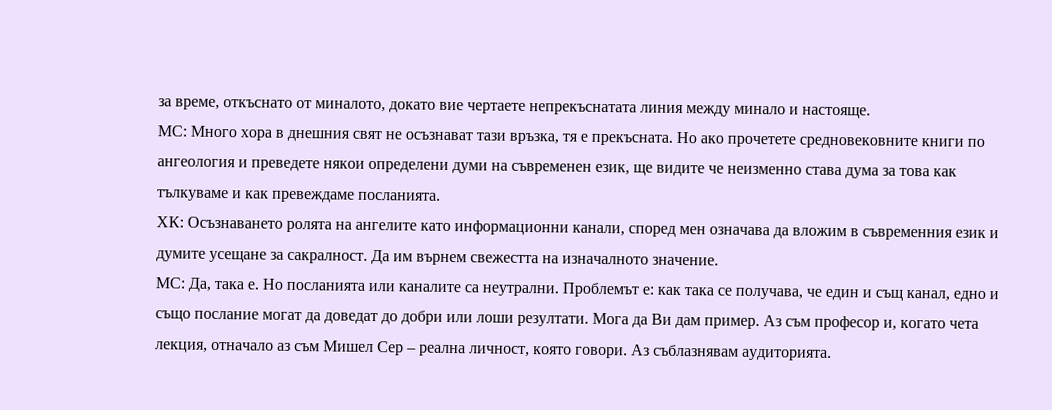за време, откъснато от миналото, докато вие чертаете непрекъснатата линия между минало и настояще.
МС: Много хора в днешния свят не осъзнават тази връзка, тя е прекъсната. Но ако прочетете средновековните книги по ангеология и преведете някои определени думи на съвременен език, ще видите че неизменно става дума за това как тълкуваме и как превеждаме посланията.
ХК: Осъзнаването ролята на ангелите като информационни канали, според мен означава да вложим в съвременния език и думите усещане за сакралност. Да им върнем свежестта на изначалното значение.
МС: Да, така е. Но посланията или каналите са неутрални. Проблемът е: как така се получава, че един и същ канал, едно и също послание могат да доведат до добри или лоши резултати. Мога да Ви дам пример. Аз съм професор и, когато чета лекция, отначало аз съм Мишел Сер – реална личност, която говори. Аз съблазнявам аудиторията.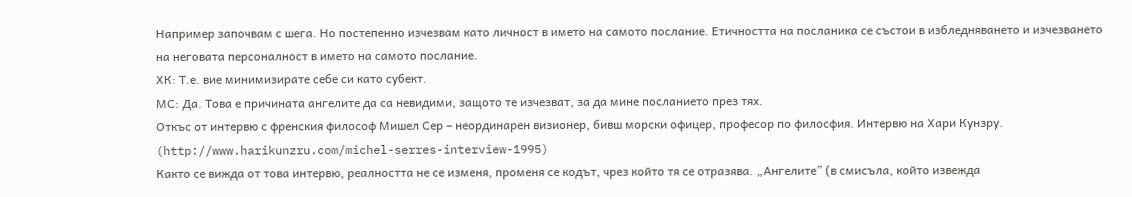Например започвам с шега. Но постепенно изчезвам като личност в името на самото послание. Етичността на посланика се състои в избледняването и изчезването на неговата персоналност в името на самото послание.
ХК: Т.е. вие минимизирате себе си като субект.
МС: Да. Това е причината ангелите да са невидими, защото те изчезват, за да мине посланието през тях.
Откъс от интервю с френския философ Мишел Сер – неординарен визионер, бивш морски офицер, професор по филосфия. Интервю на Хари Кунзру. (http://www.harikunzru.com/michel-serres-interview-1995)
Както се вижда от това интервю, реалността не се изменя, променя се кодът, чрез който тя се отразява. „Ангелите” (в смисъла, който извежда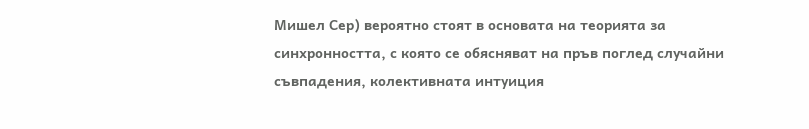Мишел Сер) вероятно стоят в основата на теорията за синхронността, с която се обясняват на пръв поглед случайни съвпадения, колективната интуиция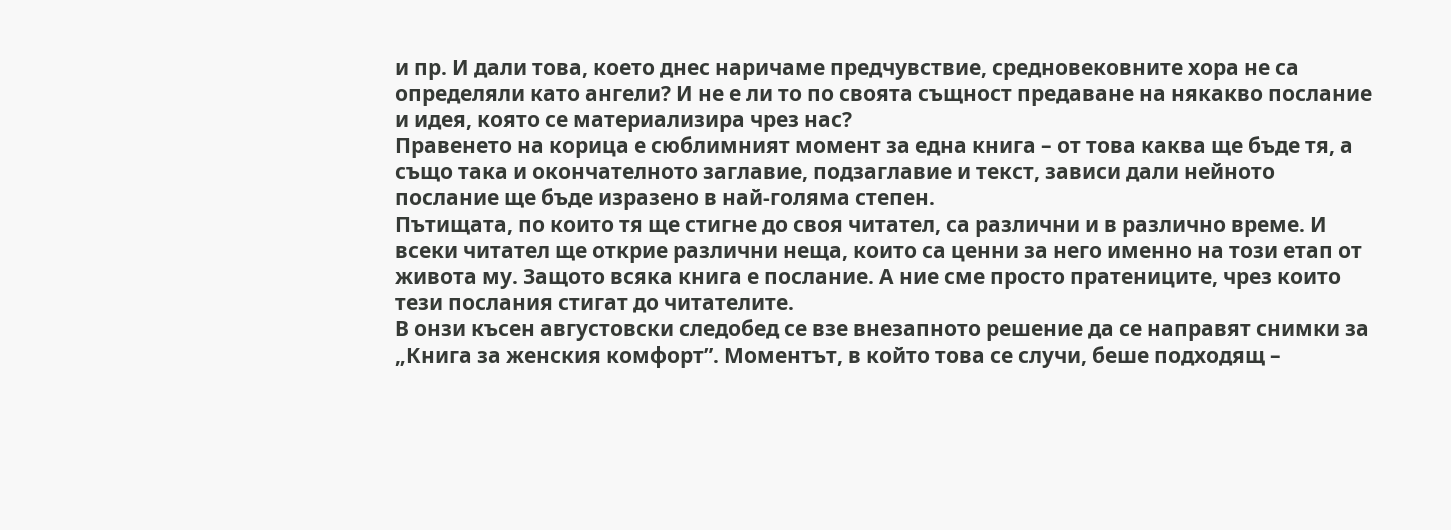и пр. И дали това, което днес наричаме предчувствие, средновековните хора не са определяли като ангели? И не е ли то по своята същност предаване на някакво послание и идея, която се материализира чрез нас?
Правенето на корица е сюблимният момент за една книга – от това каква ще бъде тя, а също така и окончателното заглавие, подзаглавие и текст, зависи дали нейното послание ще бъде изразено в най-голяма степен.
Пътищата, по които тя ще стигне до своя читател, са различни и в различно време. И всеки читател ще открие различни неща, които са ценни за него именно на този етап от живота му. Защото всяка книга е послание. А ние сме просто пратениците, чрез които тези послания стигат до читателите.
В онзи късен августовски следобед се взе внезапното решение да се направят снимки за „Книга за женския комфорт”. Моментът, в който това се случи, беше подходящ –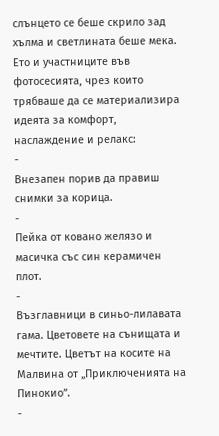слънцето се беше скрило зад хълма и светлината беше мека. Ето и участниците във фотосесията, чрез които трябваше да се материализира идеята за комфорт, наслаждение и релакс:
-
Внезапен порив да правиш снимки за корица.
-
Пейка от ковано желязо и масичка със син керамичен плот.
-
Възглавници в синьо-лилавата гама. Цветовете на сънищата и мечтите. Цветът на косите на Малвина от „Приключенията на Пинокио”.
-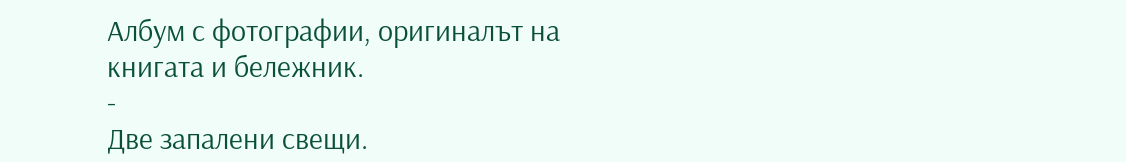Албум с фотографии, оригиналът на книгата и бележник.
-
Две запалени свещи.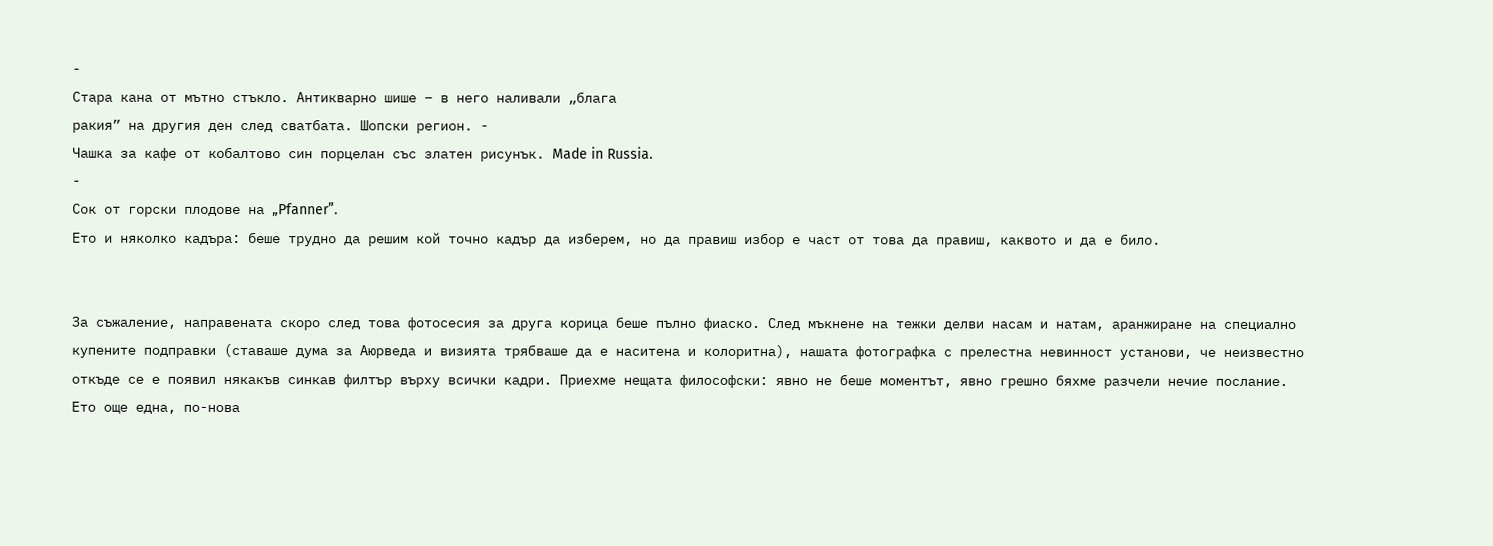-
Стара кана от мътно стъкло. Антикварно шише – в него наливали „блага
ракия” на другия ден след сватбата. Шопски регион. -
Чашка за кафе от кобалтово син порцелан със златен рисунък. Made in Russia.
-
Сок от горски плодове на „Pfanner”.
Ето и няколко кадъра: беше трудно да решим кой точно кадър да изберем, но да правиш избор е част от това да правиш, каквото и да е било.


За съжаление, направената скоро след това фотосесия за друга корица беше пълно фиаско. След мъкнене на тежки делви насам и натам, аранжиране на специално купените подправки (ставаше дума за Аюрведа и визията трябваше да е наситена и колоритна), нашата фотографка с прелестна невинност установи, че неизвестно откъде се е появил някакъв синкав филтър върху всички кадри. Приехме нещата философски: явно не беше моментът, явно грешно бяхме разчели нечие послание.
Ето още една, по-нова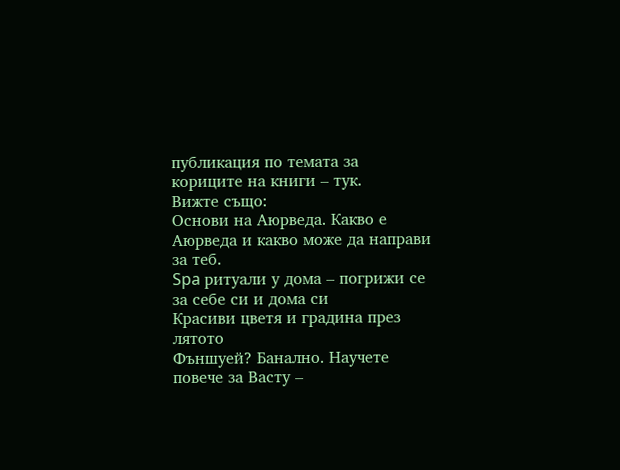публикация по темата за кориците на книги – тук.
Вижте също:
Основи на Аюрведа. Какво е Аюрведа и какво може да направи за теб.
Spa ритуали у дома – погрижи се за себе си и дома си
Красиви цветя и градина през лятото
Фъншуей? Банално. Научете повече за Васту –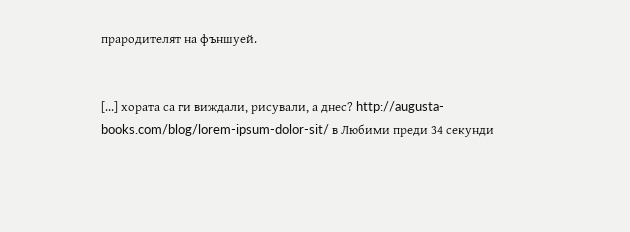прародителят на фъншуей.


[...] хората са ги виждали, рисували, а днес? http://augusta-books.com/blog/lorem-ipsum-dolor-sit/ в Любими преди 34 секунди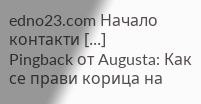edno23.com Начало контакти [...]
Pingback от Augusta: Как се прави корица на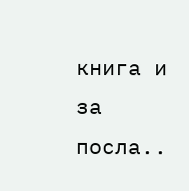книга и за посла..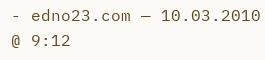- edno23.com — 10.03.2010 @ 9:12